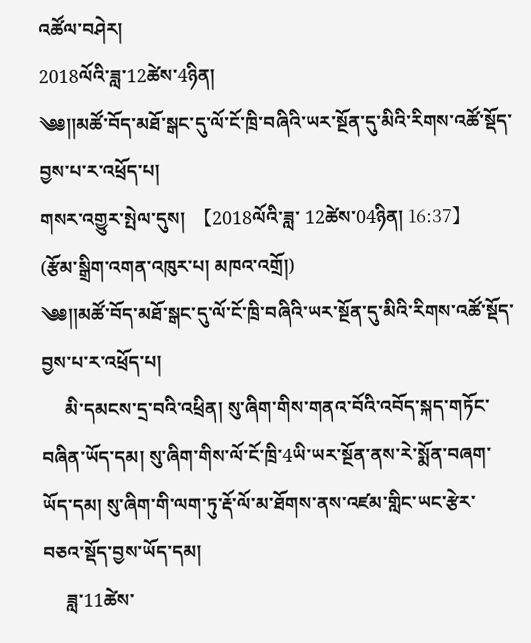འཚོལ་བཤེར།
2018ལོའི་ཟླ་12ཚེས་4ཉིན།
༄༅།།མཚོ་བོད་མཐོ་སྒང་དུ་ལོ་ངོ་ཁྲི་བཞིའི་ཡར་སྔོན་དུ་མིའི་རིགས་འཚོ་སྡོད་བྱས་པ་ར་འཕྲོད་པ།
གསར་འགྱུར་སྤེལ་དུས།  【2018ལོའི་ཟླ་ 12ཚེས་04ཉིན། 16:37】   (རྩོམ་སྒྲིག་འགན་འཁུར་པ། མཁའ་འགྲོ།)
༄༅།།མཚོ་བོད་མཐོ་སྒང་དུ་ལོ་ངོ་ཁྲི་བཞིའི་ཡར་སྔོན་དུ་མིའི་རིགས་འཚོ་སྡོད་བྱས་པ་ར་འཕྲོད་པ།
     མི་དམངས་དྲ་བའི་འཕྲིན། སུ་ཞིག་གིས་གནའ་བོའི་འབོད་སྐད་གཏོང་བཞིན་ཡོད་དམ། སུ་ཞིག་གིས་ལོ་ངོ་ཁྲི་4ཡི་ཡར་སྔོན་ནས་རེ་སྨོན་བཞག་ཡོད་དམ། སུ་ཞིག་གི་ལག་ཏུ་རྡོ་ལོ་མ་ཐོགས་ནས་འཛམ་གླིང་ཡང་རྩེར་བཅའ་སྡོད་བྱས་ཡོད་དམ།
     ཟླ་11ཚེས་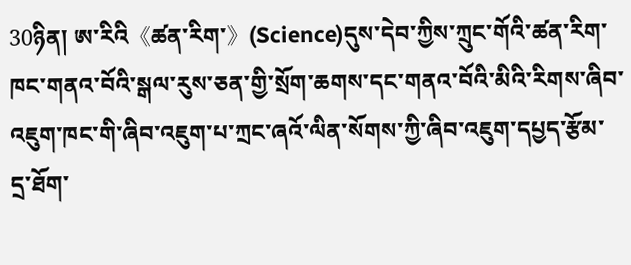30ཉིན། ཨ་རིའི《ཚན་རིག་》(Science)དུས་དེབ་ཀྱིས་ཀྲུང་གོའི་ཚན་རིག་ཁང་གནའ་བོའི་སྒལ་རུས་ཅན་གྱི་སྲོག་ཆགས་དང་གནའ་བོའི་མིའི་རིགས་ཞིབ་འཇུག་ཁང་གི་ཞིབ་འཇུག་པ་ཀྲང་ཞའོ་ལིན་སོགས་ཀྱི་ཞིབ་འཇུག་དཔྱད་རྩོམ་དྲ་ཐོག་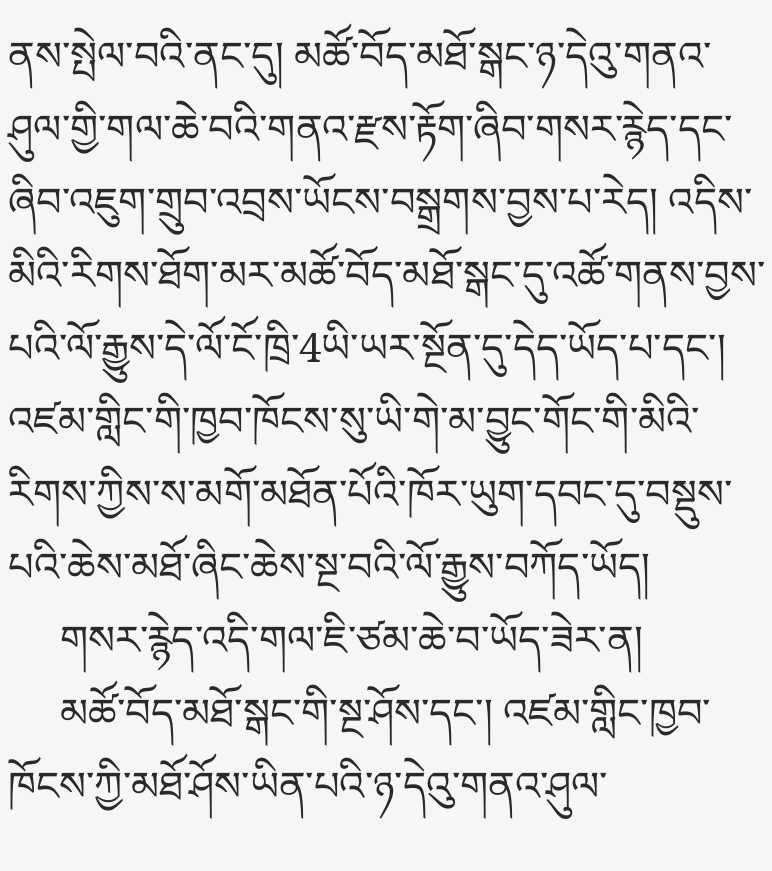ནས་སྤེལ་བའི་ནང་དུ། མཚོ་བོད་མཐོ་སྒང་ཉ་དེའུ་གནའ་ཤུལ་གྱི་གལ་ཆེ་བའི་གནའ་རྫས་རྟོག་ཞིབ་གསར་རྙེད་དང་ཞིབ་འཇུག་གྲུབ་འབྲས་ཡོངས་བསྒྲགས་བྱས་པ་རེད། འདིས་མིའི་རིགས་ཐོག་མར་མཚོ་བོད་མཐོ་སྒང་དུ་འཚོ་གནས་བྱས་པའི་ལོ་རྒྱུས་དེ་ལོ་ངོ་ཁྲི་4ཡི་ཡར་སྔོན་དུ་དེད་ཡོད་པ་དང་། འཛམ་གླིང་གི་ཁྱབ་ཁོངས་སུ་ཡི་གེ་མ་བྱུང་གོང་གི་མིའི་རིགས་ཀྱིས་ས་མགོ་མཐོན་པོའི་ཁོར་ཡུག་དབང་དུ་བསྡུས་པའི་ཆེས་མཐོ་ཞིང་ཆེས་སྔ་བའི་ལོ་རྒྱུས་བཀོད་ཡོད།
     གསར་རྙེད་འདི་གལ་ཇི་ཙམ་ཆེ་བ་ཡོད་ཟེར་ན།
     མཚོ་བོད་མཐོ་སྒང་གི་སྔ་ཤོས་དང་། འཛམ་གླིང་ཁྱབ་ཁོངས་ཀྱི་མཐོ་ཤོས་ཡིན་པའི་ཉ་དེའུ་གནའ་ཤུལ་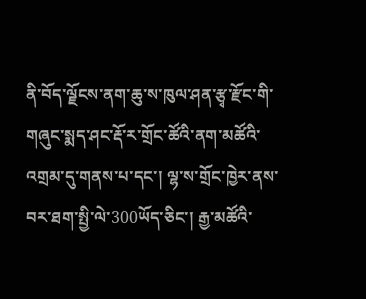ནི་བོད་ལྗོངས་ནག་ཆུ་ས་ཁུལ་ཤན་རྩྭ་རྫོང་གི་གཞུང་སྨད་ཤང་རྡོ་ར་གྲོང་ཚོའི་ནག་མཚོའི་འགྲམ་དུ་གནས་པ་དང་། ལྷ་ས་གྲོང་ཁྱེར་ནས་བར་ཐག་སྤྱི་ལེ་300ཡོད་ཅིང་། རྒྱ་མཚོའི་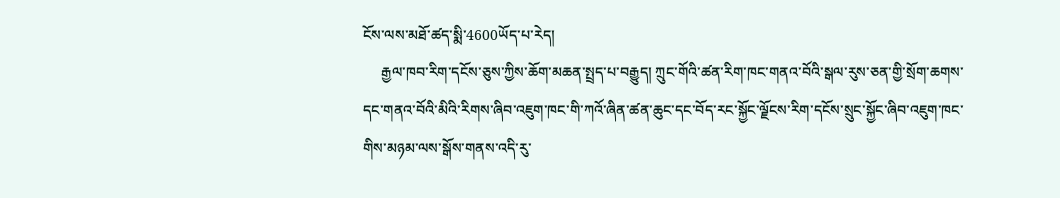ངོས་ལས་མཐོ་ཚད་སྨི་4600ཡོད་པ་རེད།
     རྒྱལ་ཁབ་རིག་དངོས་ཅུས་ཀྱིས་ཆོག་མཆན་སྤྲད་པ་བརྒྱུད། ཀྲུང་གོའི་ཚན་རིག་ཁང་གནའ་བོའི་སྒལ་རུས་ཅན་གྱི་སྲོག་ཆགས་དང་གནའ་བོའི་མིའི་རིགས་ཞིབ་འཇུག་ཁང་གི་ཀའོ་ཞིན་ཚན་ཆུང་དང་བོད་རང་སྐྱོང་ལྗོངས་རིག་དངོས་སྲུང་སྐྱོང་ཞིབ་འཇུག་ཁང་གིས་མཉམ་ལས་སྒོས་གནས་འདི་རུ་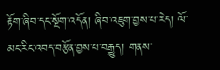རྟོག་ཞིབ་དང་སྔོག་འདོན། ཞིབ་འཇུག་བྱས་པ་རེད། ལོ་མང་རིང་འབད་བརྩོན་བྱས་པ་བརྒྱུད། གནས་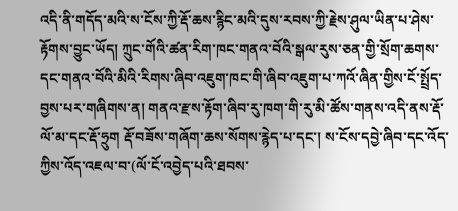འདི་ནི་གདོད་མའི་ས་ངོས་ཀྱི་རྡོ་ཆས་རྙིང་མའི་དུས་རབས་ཀྱི་རྗེས་ཤུལ་ཡིན་པ་ཤེས་རྟོགས་བྱུང་ཡོད། ཀྲུང་གོའི་ཚན་རིག་ཁང་གནའ་བོའི་སྒལ་རུས་ཅན་གྱི་སྲོག་ཆགས་དང་གནའ་བོའི་མིའི་རིགས་ཞིབ་འཇུག་ཁང་གི་ཞིབ་འཇུག་པ་ཀའོ་ཞིན་གྱིས་ངོ་སྤྲོད་བྱས་པར་གཞིགས་ན། གནའ་རྫས་རྟོག་ཞིབ་རུ་ཁག་གི་རུ་མི་ཚོས་གནས་འདི་ནས་རྡོ་ལོ་མ་དང་རྡོ་ཧྲུག རྡོ་བཟོས་གཞོག་ཆས་སོགས་རྙེད་པ་དང་། ས་ངོས་དབྱེ་ཞིབ་དང་འོད་ཀྱིས་འོད་འཇལ་བ་(ལོ་ངོ་འབྱེད་པའི་ཐབས་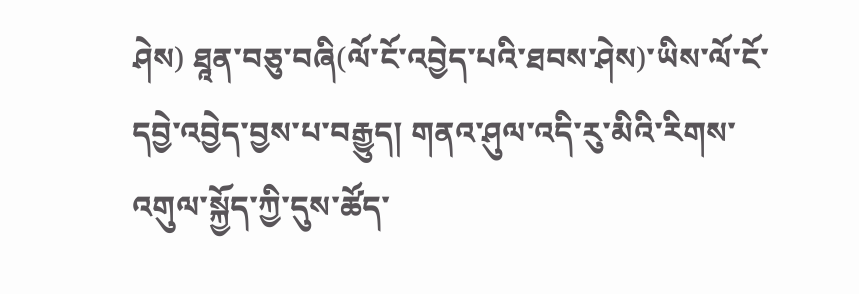ཤེས) ཐཱན་བཅུ་བཞི(ལོ་ངོ་འབྱེད་པའི་ཐབས་ཤེས)་ཡིས་ལོ་ངོ་དབྱེ་འབྱེད་བྱས་པ་བརྒྱུད། གནའ་ཤུལ་འདི་རུ་མིའི་རིགས་འགུལ་སྐྱོད་ཀྱི་དུས་ཚོད་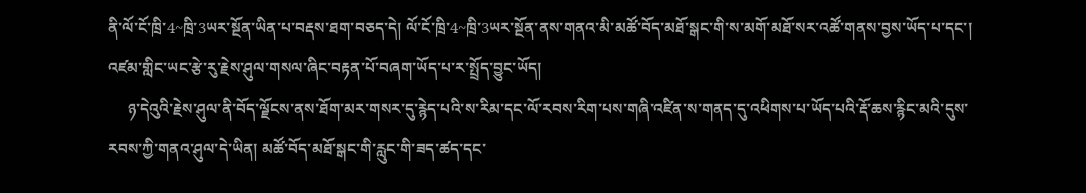ནི་ལོ་ངོ་ཁྲི་4~ཁྲི་3ཡར་སྔོན་ཡིན་པ་བརྡས་ཐག་བཅད་དེ། ལོ་ངོ་ཁྲི་4~ཁྲི་3ཡར་སྔོན་ནས་གནའ་མི་མཚོ་བོད་མཐོ་སྒང་གི་ས་མགོ་མཐོ་སར་འཚོ་གནས་བྱས་ཡོད་པ་དང་། འཛམ་གླིང་ཡང་རྩེ་རུ་རྗེས་ཤུལ་གསལ་ཞིང་བརྟན་པོ་བཞག་ཡོད་པ་ར་སྤྲོད་བྱུང་ཡོད།
     ཉ་དེའུའི་རྗེས་ཤུལ་ནི་བོད་ལྗོངས་ནས་ཐོག་མར་གསར་དུ་རྙེད་པའི་ས་རིམ་དང་ལོ་རབས་རིག་པས་གཞི་འཛིན་ས་གནད་དུ་འཕིགས་པ་ཡོད་པའི་རྡོ་ཆས་རྙིང་མའི་དུས་རབས་ཀྱི་གནའ་ཤུལ་དེ་ཡིན། མཚོ་བོད་མཐོ་སྒང་གི་རླུང་གི་ཟད་ཚད་དང་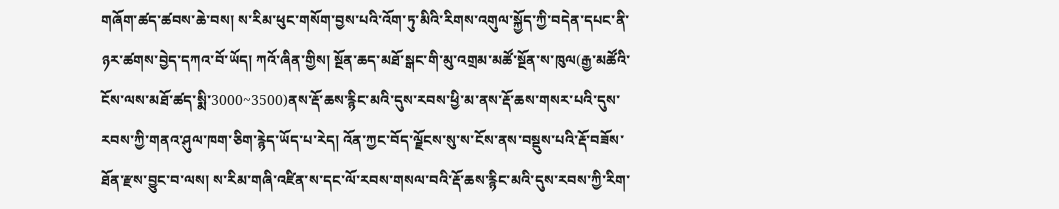གཞོག་ཚད་ཚབས་ཆེ་བས། ས་རིམ་ཕུང་གསོག་བྱས་པའི་འོག་ཏུ་མིའི་རིགས་འགུལ་སྐྱོད་ཀྱི་བདེན་དཔང་ནི་ཉར་ཚགས་བྱེད་དཀའ་བོ་ཡོད། ཀའོ་ཞིན་གྱིས། སྔོན་ཆད་མཐོ་སྒང་གི་མུ་འགྲམ་མཚོ་སྔོན་ས་ཁུལ(རྒྱ་མཚོའི་ངོས་ལས་མཐོ་ཚད་སྨི་3000~3500)ནས་རྡོ་ཆས་རྙིང་མའི་དུས་རབས་ཕྱི་མ་ནས་རྡོ་ཆས་གསར་པའི་དུས་རབས་ཀྱི་གནའ་ཤུལ་ཁག་ཅིག་རྙེད་ཡོད་པ་རེད། འོན་ཀྱང་བོད་ལྗོངས་སུ་ས་ངོས་ནས་བསྡུས་པའི་རྡོ་བཟོས་ཐོན་རྫས་བྱུང་བ་ལས། ས་རིམ་གཞི་འཛིན་ས་དང་ལོ་རབས་གསལ་བའི་རྡོ་ཆས་རྙིང་མའི་དུས་རབས་ཀྱི་རིག་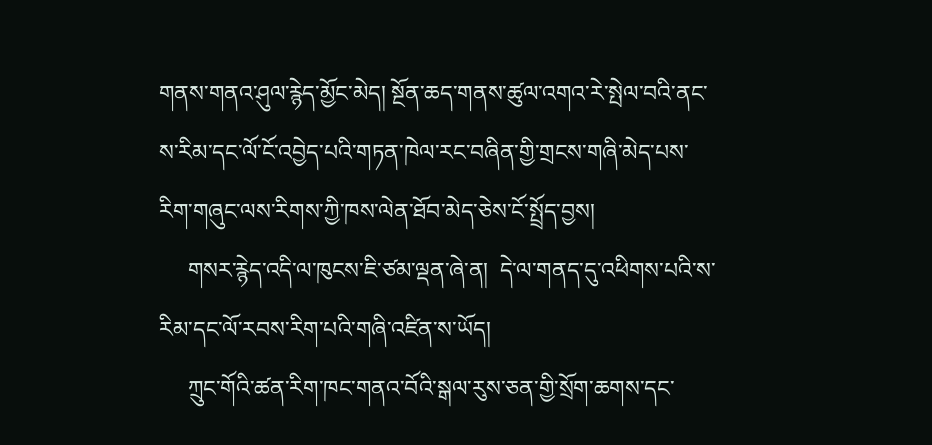གནས་གནའ་ཤུལ་རྙེད་མྱོང་མེད། སྔོན་ཆད་གནས་ཚུལ་འགའ་རེ་སྤེལ་བའི་ནང་ས་རིམ་དང་ལོ་ངོ་འབྱེད་པའི་གཏན་ཁེལ་རང་བཞིན་གྱི་གྲངས་གཞི་མེད་པས་རིག་གཞུང་ལས་རིགས་ཀྱི་ཁས་ལེན་ཐོབ་མེད་ཅེས་ངོ་སྤྲོད་བྱས།
     གསར་རྙེད་འདི་ལ་ཁུངས་ཇི་ཙམ་ལྡན་ཞེ་ན།  དེ་ལ་གནད་དུ་འཕིགས་པའི་ས་རིམ་དང་ལོ་རབས་རིག་པའི་གཞི་འཛིན་ས་ཡོད།
     ཀྲུང་གོའི་ཚན་རིག་ཁང་གནའ་བོའི་སྒལ་རུས་ཅན་གྱི་སྲོག་ཆགས་དང་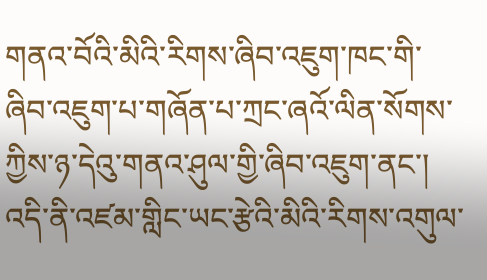གནའ་བོའི་མིའི་རིགས་ཞིབ་འཇུག་ཁང་གི་ཞིབ་འཇུག་པ་གཞོན་པ་ཀྲང་ཞའོ་ལིན་སོགས་ཀྱིས་ཉ་དེའུ་གནའ་ཤུལ་གྱི་ཞིབ་འཇུག་ནང་། འདི་ནི་འཛམ་གླིང་ཡང་རྩེའི་མིའི་རིགས་འགུལ་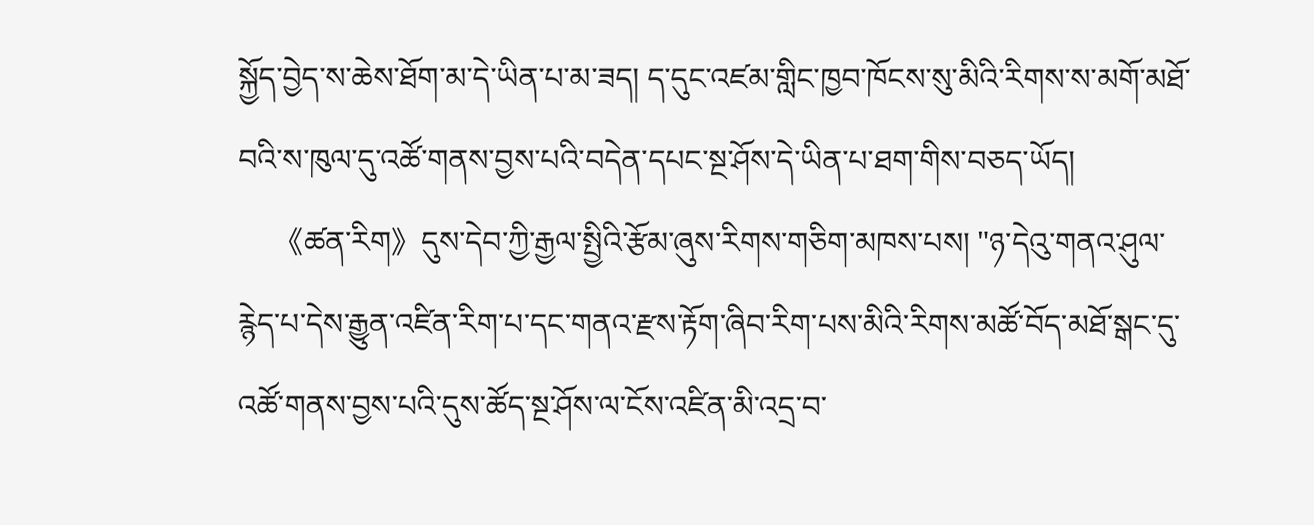སྐྱོད་བྱེད་ས་ཆེས་ཐོག་མ་དེ་ཡིན་པ་མ་ཟད། ད་དུང་འཛམ་གླིང་ཁྱབ་ཁོངས་སུ་མིའི་རིགས་ས་མགོ་མཐོ་བའི་ས་ཁུལ་དུ་འཚོ་གནས་བྱས་པའི་བདེན་དཔང་སྔ་ཤོས་དེ་ཡིན་པ་ཐག་གིས་བཅད་ཡོད།
     《ཚན་རིག》དུས་དེབ་ཀྱི་རྒྱལ་སྤྱིའི་རྩོམ་ཞུས་རིགས་གཅིག་མཁས་པས། "ཉ་དེའུ་གནའ་ཤུལ་རྙེད་པ་དེས་རྒྱུན་འཛིན་རིག་པ་དང་གནའ་རྫས་རྟོག་ཞིབ་རིག་པས་མིའི་རིགས་མཚོ་བོད་མཐོ་སྒང་དུ་འཚོ་གནས་བྱས་པའི་དུས་ཚོད་སྔ་ཤོས་ལ་ངོས་འཛིན་མི་འདྲ་བ་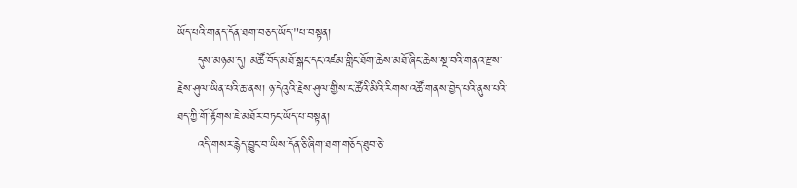ཡོད་པའི་གནད་དོན་ཐག་བཅད་ཡོད་"པ་བསྟན།
     དུས་མཉམ་དུ། མཚོ་བོད་མཐོ་སྒང་དང་འཛམ་གླིང་ཐོག་ཆེས་མཐོ་ཞིང་ཆེས་སྔ་བའི་གནའ་རྫས་རྗེས་ཤུལ་ཡིན་པའི་ཆ་ནས། ཉ་དེའུའི་རྗེས་ཤུལ་གྱིས་ང་ཚོའི་མིའི་རིགས་འཚོ་གནས་བྱེད་པའི་ནུས་པའི་ཐད་ཀྱི་གོ་རྟོགས་ཇེ་མཐོར་བཏང་ཡོད་པ་བསྟན།
     འདི་གསར་རྙེད་བྱུང་བ་ཡིས་དོན་ཅི་ཞིག་ཐག་གཅོད་ཐུབ་ཅེ་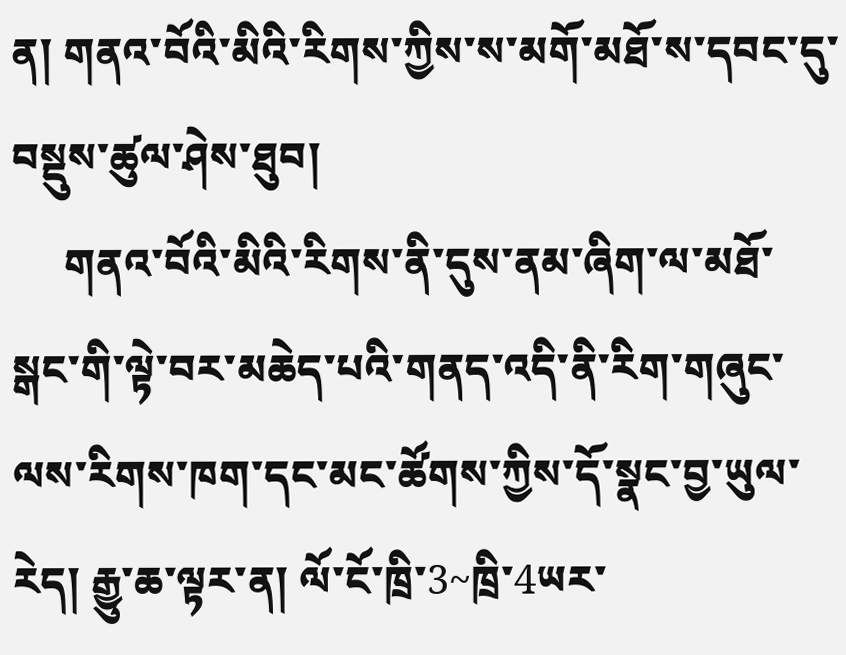ན། གནའ་བོའི་མིའི་རིགས་ཀྱིས་ས་མགོ་མཐོ་ས་དབང་དུ་བསྡུས་ཚུལ་ཤེས་ཐུབ།
     གནའ་བོའི་མིའི་རིགས་ནི་དུས་ནམ་ཞིག་ལ་མཐོ་སྒང་གི་ལྟེ་བར་མཆེད་པའི་གནད་འདི་ནི་རིག་གཞུང་ལས་རིགས་ཁག་དང་མང་ཚོགས་ཀྱིས་དོ་སྣང་བྱ་ཡུལ་རེད། རྒྱུ་ཆ་ལྟར་ན། ལོ་ངོ་ཁྲི་3~ཁྲི་4ཡར་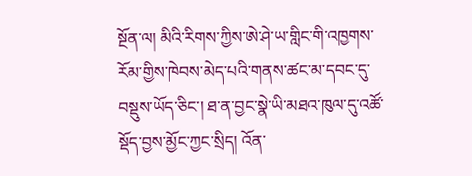སྔོན་ལ། མིའི་རིགས་ཀྱིས་ཨེ་ཤེ་ཡ་གླིང་གི་འཁྱགས་རོམ་གྱིས་ཁེབས་མེད་པའི་གནས་ཚང་མ་དབང་དུ་བསྡུས་ཡོད་ཅིང་། ཐ་ན་བྱང་སྣེ་ཡི་མཐའ་ཁུལ་དུ་འཚོ་སྡོད་བྱས་མྱོང་ཀྱང་སྲིད། འོན་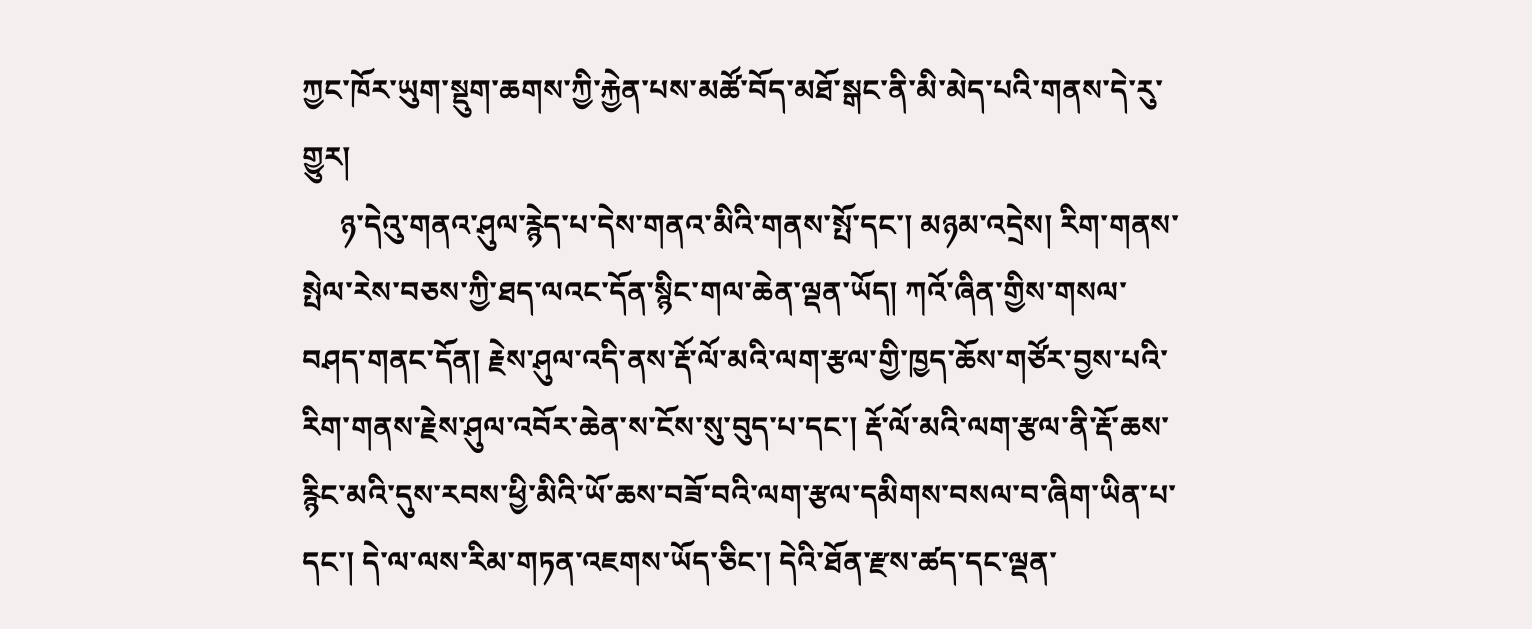ཀྱང་ཁོར་ཡུག་སྡུག་ཆགས་ཀྱི་རྐྱེན་པས་མཚོ་བོད་མཐོ་སྒང་ནི་མི་མེད་པའི་གནས་དེ་རུ་གྱུར།
     ཉ་དེའུ་གནའ་ཤུལ་རྙེད་པ་དེས་གནའ་མིའི་གནས་སྤོ་དང་། མཉམ་འདྲེས། རིག་གནས་སྤེལ་རེས་བཅས་ཀྱི་ཐད་ལའང་དོན་སྙིང་གལ་ཆེན་ལྡན་ཡོད། ཀའོ་ཞིན་གྱིས་གསལ་བཤད་གནང་དོན། རྗེས་ཤུལ་འདི་ནས་རྡོ་ལོ་མའི་ལག་རྩལ་གྱི་ཁྱད་ཆོས་གཙོར་བྱས་པའི་རིག་གནས་རྗེས་ཤུལ་འབོར་ཆེན་ས་ངོས་སུ་བུད་པ་དང་། རྡོ་ལོ་མའི་ལག་རྩལ་ནི་རྡོ་ཆས་རྙིང་མའི་དུས་རབས་ཕྱི་མིའི་ཡོ་ཆས་བཟོ་བའི་ལག་རྩལ་དམིགས་བསལ་བ་ཞིག་ཡིན་པ་དང་། དེ་ལ་ལས་རིམ་གཏན་འཇགས་ཡོད་ཅིང་། དེའི་ཐོན་རྫས་ཚད་དང་ལྡན་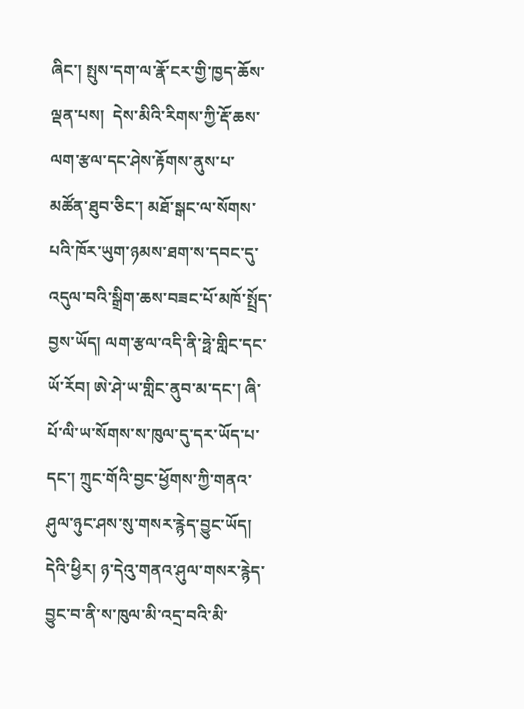ཞིང་། སྤུས་དག་ལ་རྣོ་ངར་གྱི་ཁྱད་ཆོས་ལྡན་པས།  དེས་མིའི་རིགས་ཀྱི་རྡོ་ཆས་ལག་རྩལ་དང་ཤེས་རྟོགས་ནུས་པ་མཚོན་ཐུབ་ཅིང་། མཐོ་སྒང་ལ་སོགས་པའི་ཁོར་ཡུག་ཉམས་ཐག་ས་དབང་དུ་འདུལ་བའི་སྒྲིག་ཆས་བཟང་པོ་མཁོ་སྤྲོད་བྱས་ཡོད། ལག་རྩལ་འདི་ནི་ཧྥེ་གླིང་དང་ཡོ་རོབ། ཨེ་ཤེ་ཡ་གླིང་ནུབ་མ་དང་། ཞི་པོ་ལི་ཡ་སོགས་ས་ཁུལ་དུ་དར་ཡོད་པ་དང་། ཀྲུང་གོའི་བྱང་ཕྱོགས་ཀྱི་གནའ་ཤུལ་ཉུང་ཤས་སུ་གསར་རྙེད་བྱུང་ཡོད། དེའི་ཕྱིར། ཉ་དེའུ་གནའ་ཤུལ་གསར་རྙེད་བྱུང་བ་ནི་ས་ཁུལ་མི་འདྲ་བའི་མི་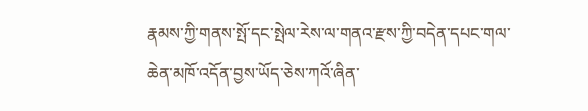རྣམས་ཀྱི་གནས་སྤོ་དང་སྤེལ་རེས་ལ་གནའ་རྫས་ཀྱི་བདེན་དཔང་གལ་ཆེན་མཁོ་འདོན་བྱས་ཡོད་ཅེས་ཀའོ་ཞིན་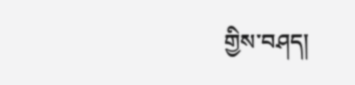གྱིས་བཤད།